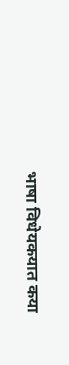भाषा विधेयकयात कया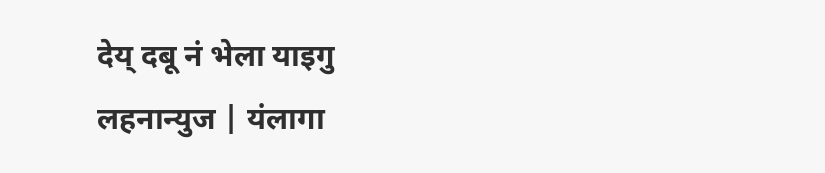देय् दबू नं भेला याइगु
लहनान्युज | यंलागा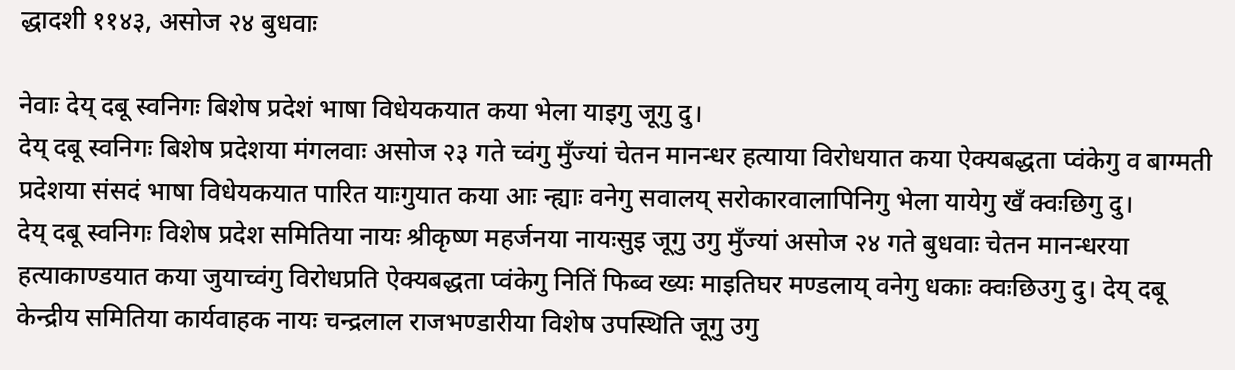द्धादशी ११४३, असोज २४ बुधवाः

नेवाः देय् दबू स्वनिगः बिशेष प्रदेशं भाषा विधेयकयात कया भेला याइगु जूगु दु।
देय् दबू स्वनिगः बिशेष प्रदेशया मंगलवाः असोज २३ गते च्वंगु मुँज्यां चेतन मानन्धर हत्याया विरोधयात कया ऐक्यबद्धता प्वंकेगु व बाग्मती प्रदेशया संसदं भाषा विधेयकयात पारित याःगुयात कया आः न्ह्याः वनेगु सवालय् सरोकारवालापिनिगु भेला यायेगु खँ क्वःछिगु दु।
देय् दबू स्वनिगः विशेष प्रदेश समितिया नायः श्रीकृष्ण महर्जनया नायःसुइ जूगु उगु मुँज्यां असोज २४ गते बुधवाः चेतन मानन्धरया हत्याकाण्डयात कया जुयाच्वंगु विरोधप्रति ऐक्यबद्धता प्वंकेगु नितिं फिब्व ख्यः माइतिघर मण्डलाय् वनेगु धकाः क्वःछिउगु दु। देय् दबू केन्द्रीय समितिया कार्यवाहक नायः चन्द्रलाल राजभण्डारीया विशेष उपस्थिति जूगु उगु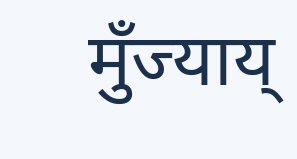मुँज्याय्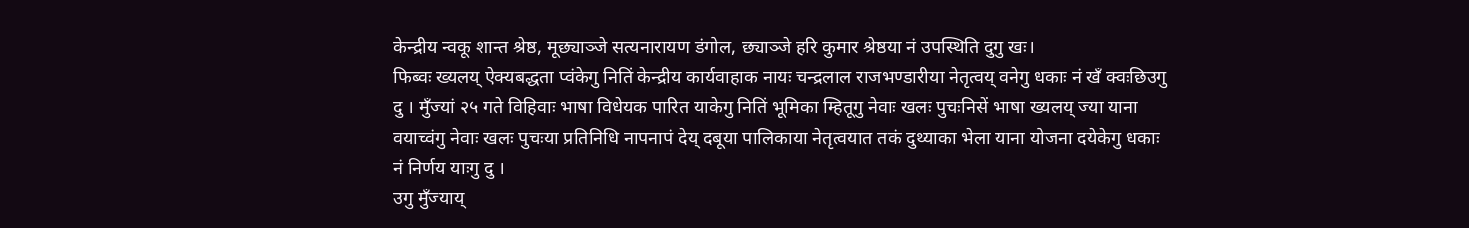केन्द्रीय न्वकू शान्त श्रेष्ठ, मूछ्याञ्जे सत्यनारायण डंगोल, छ्याञ्जे हरि कुमार श्रेष्ठया नं उपस्थिति दुगु खः।
फिब्वः ख्यलय् ऐक्यबद्धता प्वंकेगु नितिं केन्द्रीय कार्यवाहाक नायः चन्द्रलाल राजभण्डारीया नेतृत्वय् वनेगु धकाः नं खँ क्वःछिउगु दु । मुँज्यां २५ गते विहिवाः भाषा विधेयक पारित याकेगु नितिं भूमिका म्हितूगु नेवाः खलः पुचःनिसें भाषा ख्यलय् ज्या याना वयाच्वंगु नेवाः खलः पुचःया प्रतिनिधि नापनापं देय् दबूया पालिकाया नेतृत्वयात तकं दुथ्याका भेला याना योजना दयेकेगु धकाः नं निर्णय याःगु दु ।
उगु मुँज्याय्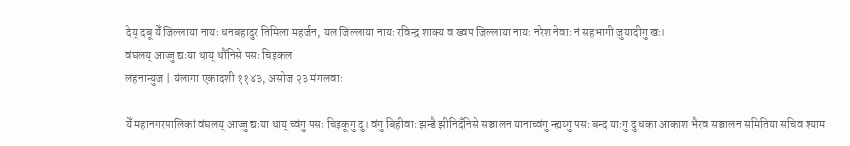देय् दबू येँ जिल्लाया नायः धनबहादुर तिमिला महर्जन, यल जिल्लाया नायः रविन्द्र शाक्य व ख्वप जिल्लाया नायः नरेश नेवाः नं सहभागी जुयादीगु खः।
वंघलय् आज्जु द्यःया थाय् थौंनिसे पसः चिइकल
लहनान्युज | यंलागा एकादशी ११४३, असोज २३ मंगलवाः

येँ महानगरपालिकां वंघलय् आज्जु द्यःया थाय् च्वंगु पसः चिइकूगु दु। वंगु बिहीवाः झन्डै झीनिदँनिसे सञ्चालन यानाच्वंगु न्ह्यय्गु पसः बन्द याःगु दु धका आकाश भैरव सञ्चालन समितिया सचिव श्याम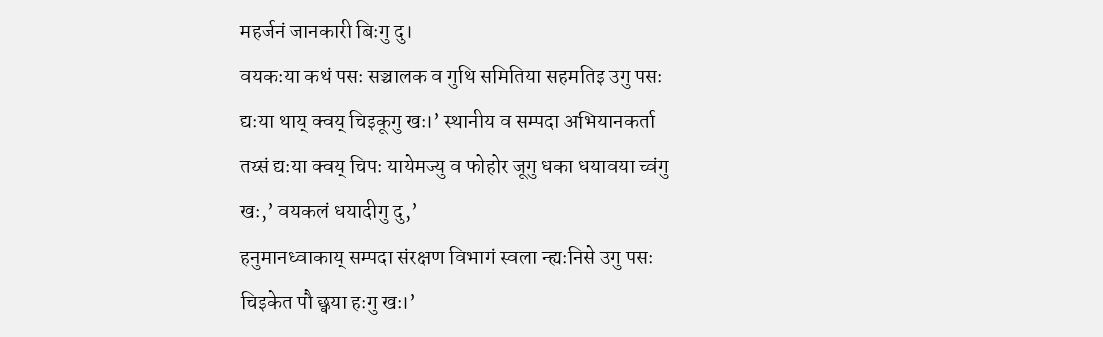महर्जनं जानकारी बिःगु दु।
वयकःया कथं पसः सञ्चालक व गुथि समितिया सहमतिइ उगु पसः द्यःया थाय् क्वय् चिइकूगु खः।’ स्थानीय व सम्पदा अभियानकर्ता तय्सं द्यःया क्वय् चिपः यायेमज्यु व फोहोर जूगु धका धयावया च्वंगु खः,’ वयकलं धयादीगु दु,’
हनुमानध्वाकाय् सम्पदा संरक्षण विभागं स्वला न्ह्यःनिसे उगु पसः चिइकेत पौ छ्वया हःगु खः।’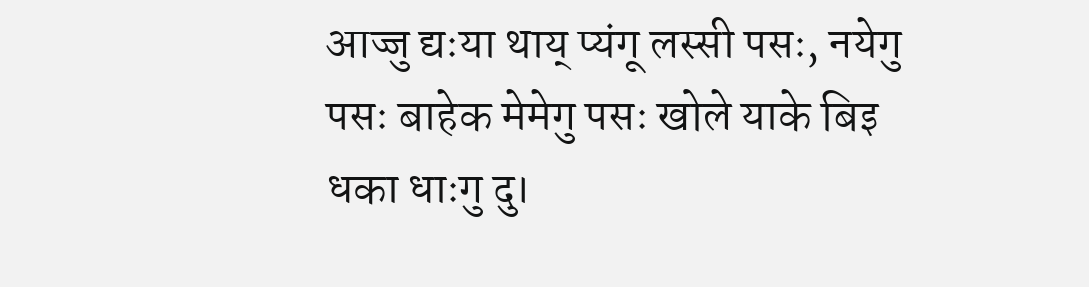आज्जु द्यःया थाय् प्यंगू लस्सी पसः, नयेगु पसः बाहेक मेमेगु पसः खोले याके बिइ धका धाःगु दु।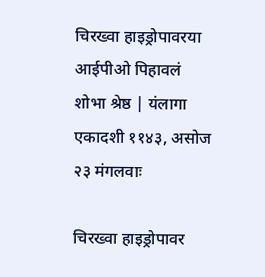चिरख्वा हाइड्रोपावरया आईपीओ पिहावलं
शोभा श्रेष्ठ | यंलागा एकादशी ११४३, असोज २३ मंगलवाः

चिरख्वा हाइड्रोपावर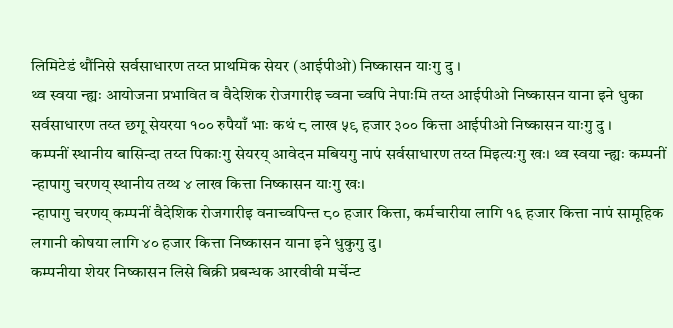लिमिटेडं थौंनिसे सर्वसाधारण तय्त प्राथमिक सेयर (आईपीओ) निष्कासन याःगु दु ।
थ्व स्वया न्ह्यः आयोजना प्रभावित व वैदेशिक रोजगारीइ च्वना च्वपि नेपाःमि तय्त आईपीओ निष्कासन याना इने धुका सर्वसाधारण तय्त छगू सेयरया १०० रुपैयाँ भाः कथं ८ लाख ५९ हजार ३०० कित्ता आईपीओ निष्कासन याःगु दु ।
कम्पनीं स्थानीय बासिन्दा तय्त पिकाःगु सेयरय् आवेदन मबियगु नापं सर्वसाधारण तय्त मिइत्यःगु खः। थ्व स्वया न्ह्यः कम्पनीं न्हापागु चरणय् स्थानीय तय्थ ४ लाख कित्ता निष्कासन याःगु खः।
न्हापागु चरणय् कम्पनीं वैदेशिक रोजगारीइ वनाच्वपिन्त ८० हजार कित्ता, कर्मचारीया लागि १६ हजार कित्ता नापं सामूहिक लगानी कोषया लागि ४० हजार कित्ता निष्कासन याना इने धुकुगु दु।
कम्पनीया शेयर निष्कासन लिसे बिक्री प्रबन्धक आरवीवी मर्चेन्ट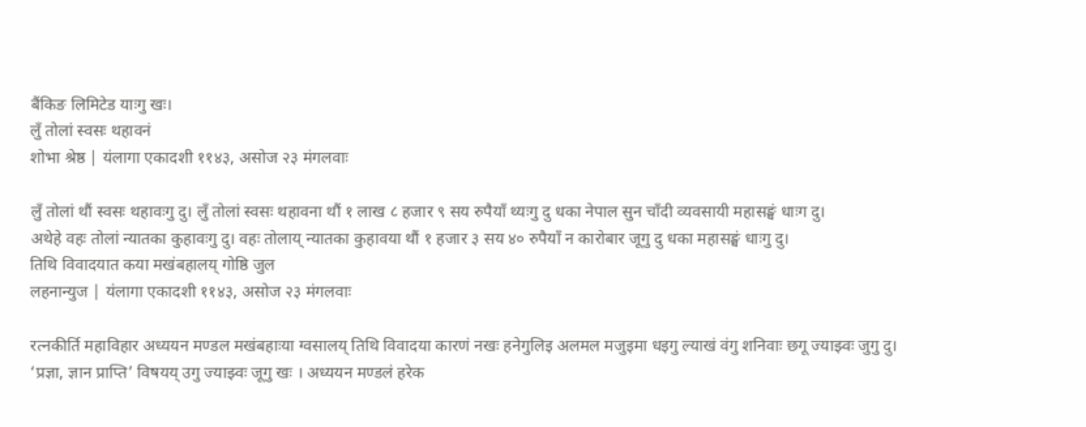बैंकिङ लिमिटेड याःगु खः।
लुँ तोलां स्वसः थहावनं
शोभा श्रेष्ठ | यंलागा एकादशी ११४३, असोज २३ मंगलवाः

लुँ तोलां थौं स्वसः थहावःगु दु। लुँ तोलां स्वसः थहावना थौं १ लाख ८ हजार ९ सय रुपैयाँ थ्यःगु दु धका नेपाल सुन चाँदी व्यवसायी महासङ्घं धाःग दु।
अथेहे वहः तोलां न्यातका कुहावःगु दु। वहः तोलाय् न्यातका कुहावया थौं १ हजार ३ सय ४० रुपैयाँ न कारोबार जूगु दु धका महासङ्घं धाःगु दु।
तिथि विवादयात कया मखंबहालय् गोष्ठि जुल
लहनान्युज | यंलागा एकादशी ११४३, असोज २३ मंगलवाः

रत्नकीर्ति महाविहार अध्ययन मण्डल मखंबहाःया ग्वसालय् तिथि विवादया कारणं नखः हनेगुलिइ अलमल मजुइमा धइगु ल्याखं वंगु शनिवाः छगू ज्याझ्वः जुगु दु।
‘प्रज्ञा, ज्ञान प्राप्ति’ विषयय् उगु ज्याझ्वः जूगु खः । अध्ययन मण्डलं हरेक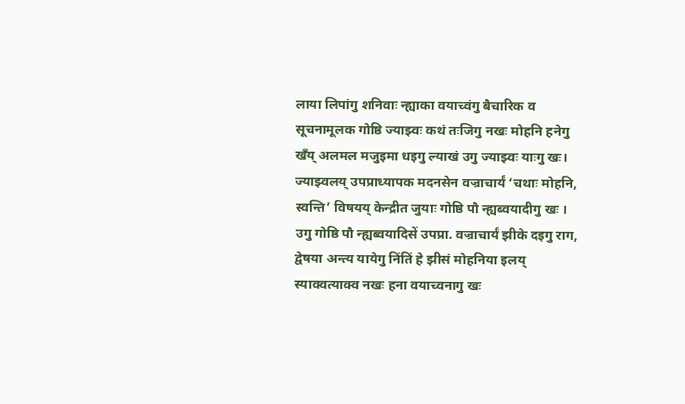लाया लिपांगु शनिवाः न्ह्याका वयाच्वंगु बैचारिक व सूचनामूलक गोष्ठि ज्याझ्वः कथं तःजिगु नखः मोहनि हनेगु खँय् अलमल मजुइमा धइगु ल्याखं उगु ज्याझ्वः याःगु खः। ज्याझ्वलय् उपप्राध्यापक मदनसेन वज्राचार्यं ‘चथाः मोहनि, स्वन्ति’ विषयय् केन्द्रीत जुयाः गोष्ठि पौ न्ह्यब्वयादीगु खः ।
उगु गोष्ठि पौ न्ह्यब्वयादिसें उपप्रा. वज्राचार्यं झीके दइगु राग, द्वेषया अन्त्य यायेगु निंतिं हे झीसं मोहनिया इलय् स्याक्वत्याक्व नखः हना वयाच्वनागु खः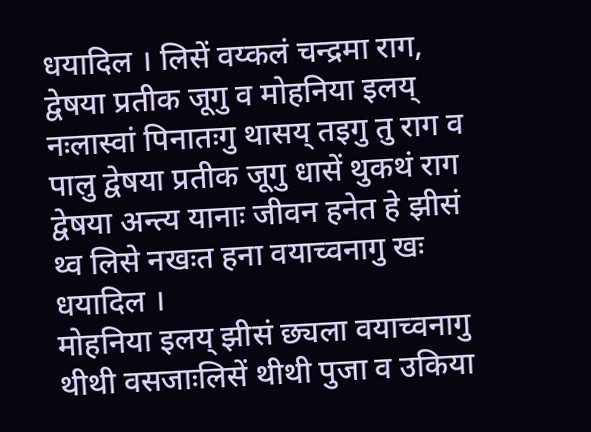धयादिल । लिसें वय्कलं चन्द्रमा राग, द्वेषया प्रतीक जूगु व मोहनिया इलय् नःलास्वां पिनातःगु थासय् तइगु तु राग व पालु द्वेषया प्रतीक जूगु धासें थुकथं राग द्वेषया अन्त्य यानाः जीवन हनेत हे झीसं थ्व लिसे नखःत हना वयाच्वनागु खः धयादिल ।
मोहनिया इलय् झीसं छ्यला वयाच्वनागु थीथी वसजाःलिसें थीथी पुजा व उकिया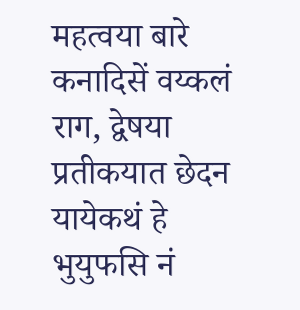महत्वया बारे कनादिसें वय्कलं राग, द्वेषया प्रतीकयात छेदन यायेकथं हे भुयुफसि नं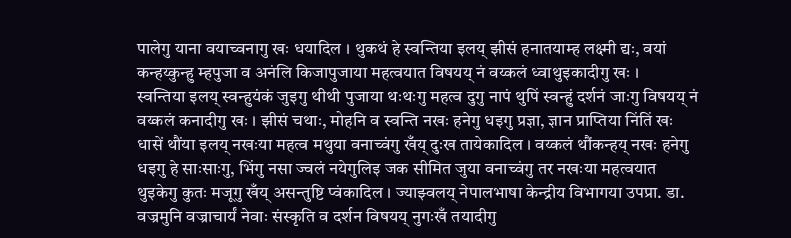पालेगु याना वयाच्वनागु खः धयादिल । थुकथं हे स्वन्तिया इलय् झीसं हनातयाम्ह लक्ष्मी द्यः, वयां कन्हय्कुन्हु म्हपुजा व अनंलि किजापुजाया महत्वयात विषयय् नं वय्कलं ध्वाथुइकादीगु खः ।
स्वन्तिया इलय् स्वन्हुयंकं जुइगु थीथी पुजाया थःथःगु महत्व दुगु नापं थुपिं स्वन्हुं दर्शनं जाःगु विषयय् नं वय्कलं कनादीगु खः । झीसं चथाः, मोहनि व स्वन्ति नखः हनेगु धइगु प्रज्ञा, ज्ञान प्राप्तिया निंतिं खः धासें थौंया इलय् नखःया महत्व मथुया वनाच्वंगु खँय् दुःख तायेकादिल । वय्कलं थौंकन्हय् नखः हनेगु धइगु हे साःसाःगु, भिंगु नसा ज्वलं नयेगुलिइ जक सीमित जुया वनाच्वंगु तर नखःया महत्वयात थुइकेगु कुतः मजूगु खँय् असन्तुष्टि प्वंकादिल । ज्याझ्वलय् नेपालभाषा केन्द्रीय विभागया उपप्रा. डा. वज्रमुनि वज्राचार्यं नेवाः संस्कृति व दर्शन विषयय् नुगःखँ तयादीगु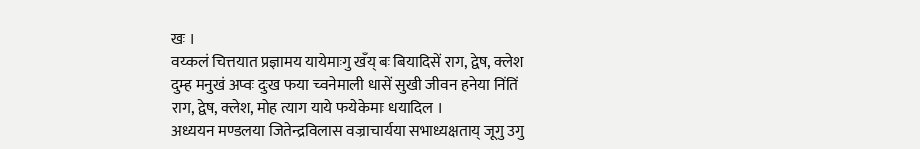खः ।
वय्कलं चित्तयात प्रज्ञामय यायेमाःगु खँय् बः बियादिसें राग, द्वेष, क्लेश दुम्ह मनुखं अप्वः दुःख फया च्वनेमाली धासें सुखी जीवन हनेया निंतिं राग, द्वेष, क्लेश, मोह त्याग याये फयेकेमाः धयादिल ।
अध्ययन मण्डलया जितेन्द्रविलास वज्राचार्यया सभाध्यक्षताय् जूगु उगु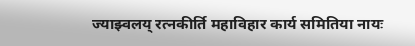ज्याझ्वलय् रत्नकीर्ति महाविहार कार्य समितिया नायः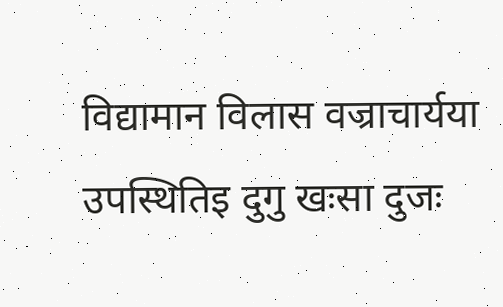विद्यामान विलास वज्राचार्यया उपस्थितिइ दुगु खःसा दुजः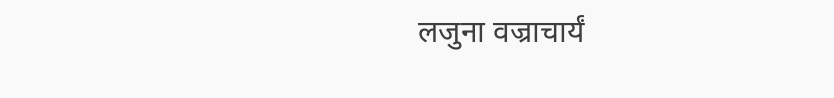लजुना वज्राचार्यं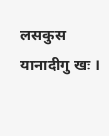लसकुस यानादीगु खः ।